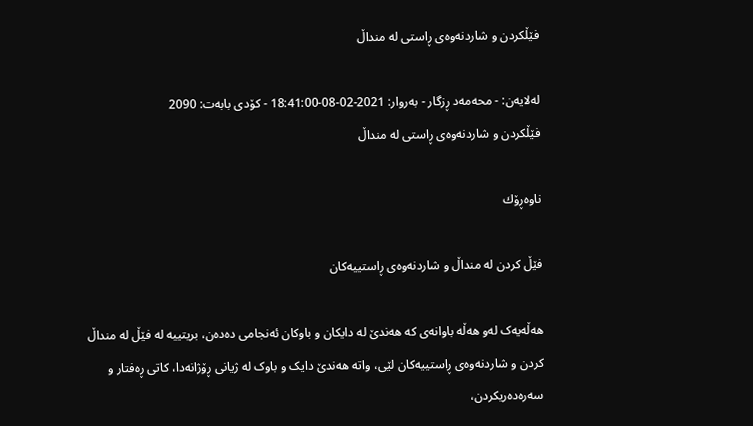فێڵکردن و شاردنەوەی ڕاستی لە منداڵ

له‌لایه‌ن: - محەمەد ڕزگار - به‌روار: 2021-02-08-18:41:00 - کۆدی بابەت: 2090
فێڵکردن و شاردنەوەی ڕاستی لە منداڵ

ناوه‌ڕۆك

فێڵ کردن لە منداڵ و شاردنەوەی ڕاستییەکان

هەڵەیەک لەو هەڵە باوانەی کە هەندێ لە دایکان و باوکان ئەنجامی دەدەن، بریتییە لە فێڵ لە منداڵ کردن و شاردنەوەی ڕاستییەکان لێی، واتە هەندێ دایک و باوک لە ژیانی ڕۆژانەدا، کاتی ڕەفتار و سەرەدەریکردن،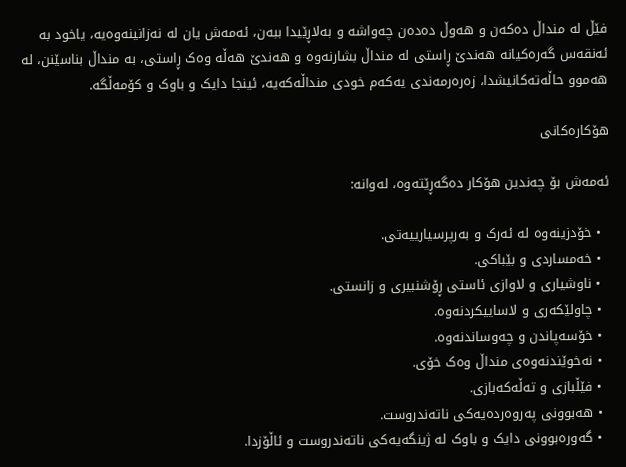فێڵ لە منداڵ دەکەن و هەوڵ دەدەن چەواشە و بەلاڕێیدا ببەن، ئەمەش یان لە نەزانینەوەیە، یاخود بە ئەنقەس گەرەکیانە هەندێ ڕاستی لە منداڵ بشارنەوە و هەندێ هەڵە وەک ڕاستی، بە منداڵ بناسێنن، لە هەموو حاڵەتەکانیشدا، زەرەرمەندی یەکەم خودی منداڵەکەیە، ئینجا دایک و باوک و کۆمەڵگە.

هۆكارەكانی

ئەمەش بۆ چەندین هۆکار دەگەڕێتەوە، لەوانە:

  • خۆدزینەوە لە ئەرک و بەرپرسیارییەتی.
  • خەمساردی و بێباکی.
  • ناوشیاری و لاوازی ئاستی ڕۆشنبیری و زانستی.
  • چاولێکەری و لاساییکردنەوە.
  • خۆسەپاندن و چەوساندنەوە.
  • نەخوێندنەوەی منداڵ وەک خۆی.
  • فێڵبازی و تەڵەکەبازی.
  • هەبوونی پەروەردەیەکی ناتەندروست.
  • گەورەبوونی دایک و باوک لە ژینگەیەکی ناتەندروست و ئاڵۆزدا.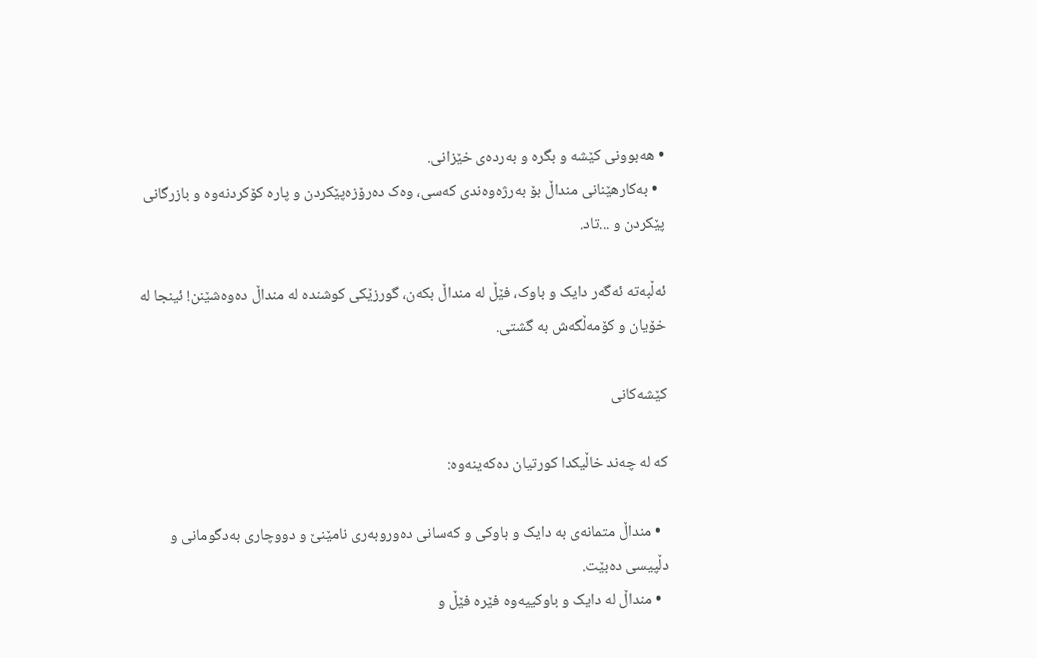• هەبوونی کێشە و بگرە و بەردەی خێزانی.
  • بەکارهێنانی منداڵ بۆ بەرژەوەندی کەسی، وەک دەرۆزەپێکردن و پارە کۆکردنەوە و بازرگانی پێکردن و ...تاد.

ئەڵبەتە ئەگەر دایک و باوک، فێڵ لە منداڵ بکەن، گورزێكی کوشندە لە منداڵ دەوەشێنن! ئینجا لە خۆیان و کۆمەڵگەش بە گشتی.

كێشەكانی

کە لە چەند خاڵیکدا کورتیان دەکەینەوە:

  • منداڵ متمانەی بە دایک و باوکی و کەسانی دەوروبەری نامێنێ و دووچاری بەدگومانی و دڵپیسی دەبێت.
  • منداڵ لە دایک و باوکییەوە فێرە فێڵ و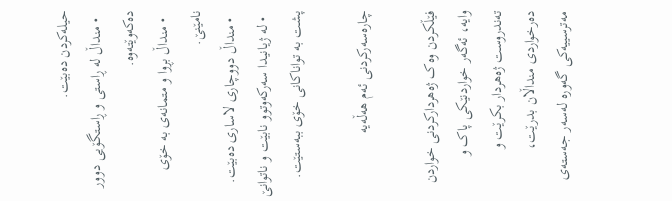حیلەکردن دەبێت.
  • منداڵ لە ڕاستی و ڕاستگۆیی دوور دەکەوێتەوە.
  • منداڵ بڕوا و متمانەی بە خۆی نامێنێ.
  • منداڵ دووچاری لاساری دەبێت.
  • لە ژیانیدا سەرکەوتوو نابێت و ناتوانێ پشت بە تواناکانی خۆی ببەستێت.

چارەسەرکردنی ئەم هەڵەیە

فێڵکردن وەک ژەهردارکردنی خواردن وایە، ئەگەر خواردنێکی پاک و تەندروست ژەهردار بکرێت و دەرخواردی منداڵان بدرێت، مەترسییەکی گەورە لەسەر جەستەی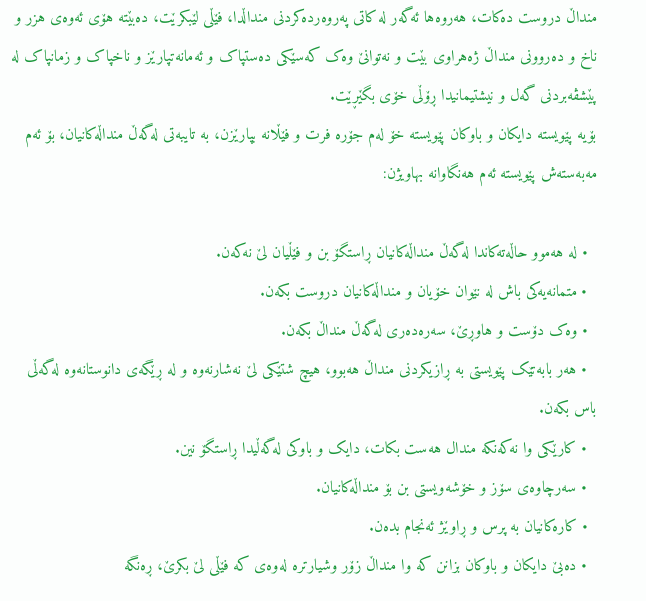منداڵ دروست دەکات، هەروەها ئەگەر لە کاتی پەروەردەکردنی منداڵدا، فێڵی لێبکرێت، دەبێتە هۆی ئەوەی هزر و ناخ و دەروونی منداڵ ژەهراوی بێت و نەتوانێ وەک کەسێکی دەستپاک و ئەمانەتپارێز و ناخپاک و زمانپاک لە پێشڤەبردنی گەل و نیشتیمانیدا ڕۆڵی خۆی بگێڕێت.
بۆیە پێویستە دایکان و باوکان پێویستە خۆ لەم جۆرە فرت و فێڵانە بپارێزن، بە تایبەتی لەگەڵ منداڵەکانیان، بۆ ئەم مەبەستەش پێویستە ئەم هەنگاوانە بهاویژن:

  • لە هەموو حاڵەتەکاندا لەگەڵ منداڵەکانیان ڕاستگۆ بن و فێڵیان لێ نەکەن.
  • متمانەیەکی باش لە نێوان خۆیان و منداڵەکانیان دروست بکەن.
  • وەک دۆست و هاوڕێ، سەرەدەری لەگەڵ منداڵ بکەن.
  • هەر بابەتێک پێویستی بە ڕازیکردنی منداڵ هەبوو، هیچ شتێکی لێ نەشارنەوە و لە ڕێگەی دانوستانەوە لەگەڵی باس بکەن.
  • کارێکی وا نەکەنکە مندال هەست بکات، دایک و باوکی لەگەڵیدا ڕاستگۆ نین.
  • سەرچاوەی سۆز و خۆشەویستی بن بۆ منداڵەکانیان.
  • کارەکانیان بە پرس و ڕاوێژ ئەنجام بدەن.
  • دەبێ دایکان و باوکان بزانن کە وا منداڵ زۆر وشیارترە لەوەی کە فێڵی لێ بکرێ، ڕەنگە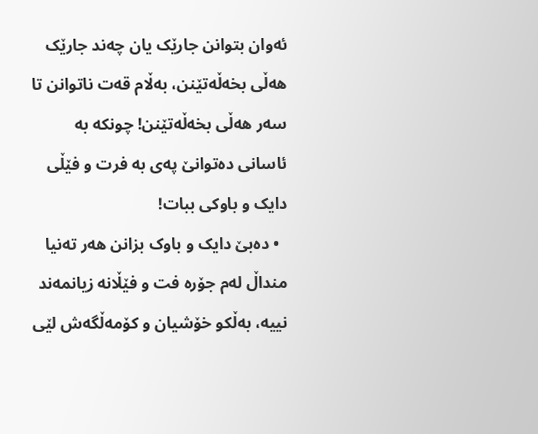ئەوان بتوانن جارێک یان چەند جارێک هەڵی بخەڵەتێنن، بەڵام قەت ناتوانن تا سەر هەڵی بخەڵەتێنن! چونکە بە ئاسانی دەتوانێ پەی بە فرت و فێڵی دایک و باوکی ببات!
  • دەبێ دایک و باوک بزانن هەر تەنیا منداڵ لەم جۆرە فت و فێڵانە زیانمەند نییە، بەڵکو خۆشیان و کۆمەڵگەش لێی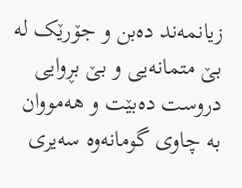زیانمەند دەبن و جۆرێک لە بێ متمانەیی و بێ بڕوایی دروست دەبێت و هەمووان بە چاوی گومانەوە سەیری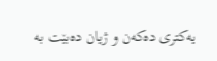یەکتری دەکەن و ژیان دەبێت بە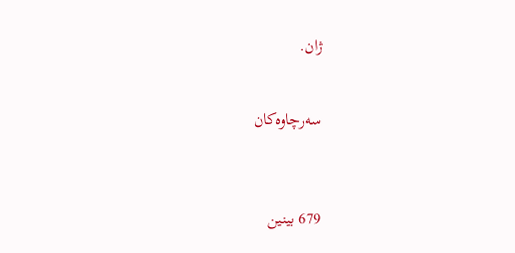ژان.


سەرچاوەکان



679 بینین